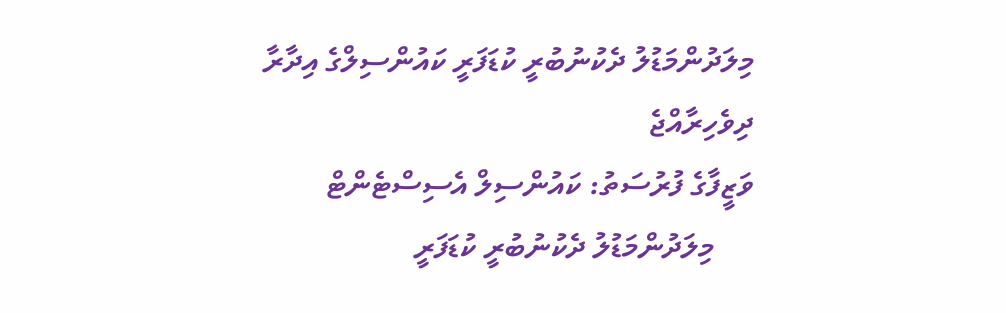މިލަދުންމަޑުލު ދެކުނުބުރީ ކުޑަފަރީ ކައުންސިލްގެ އިދާރާ
ދިވެހިރާއްޖެ
ވަޒީފާގެ ފުރުސަތު: ކައުންސިލް އެސިސްޓެންޓް
     މިލަދުންމަޑުލު ދެކުނުބުރީ ކުޑަފަރީ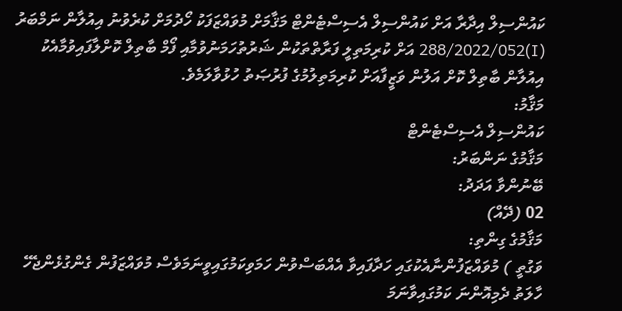ކައުންސިލް އިދާރާ އަށް ކައުންސިލް އެސިސްޓެންޓް މަޤާމަށް މުވައްޒަފަކު ހޯދުމަށް ކުރެވުނު އިއުލާން ނަމްބަރު (I)288/2022/052 އަށް ކުރިމަތިލީ ފަރާތްތަކުން ޝަރުތުހަމަނުވުމާއި ފޯމް ބާތިލް ކޮށްލާފައިވުމާއެކު އިއުލާން ބާތިލް ކޮށް އަލުން ވަޒީފާއަށް ކުރިމަތިލުމުގެ ފުރުޞަތު ހުޅުވާލަމެވެ.
މަޤާމު:
ކައުންސިލް އެސިސްޓެންޓް
މަޤާމުގެ ނަންބަރު:
ބޭނުންވާ އަދަދު:
02 (ދޭއް)
މަޤާމުގެ ގިންތި:
ވަގުތީ ) މުވައްޒަފުންނާއެކުގައި ހަދާފައިވާ އެއްބަސްވުން ހަމަވިކަމުގައިވީނަމަވެސް މުވައްޒަފުން ގެންގުޅެންޖެހޭ ހާލަތު ދެމިއޮންނަ ކަމުގައިވާނަމަ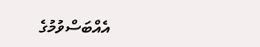އެއްބަސްވުމުގެ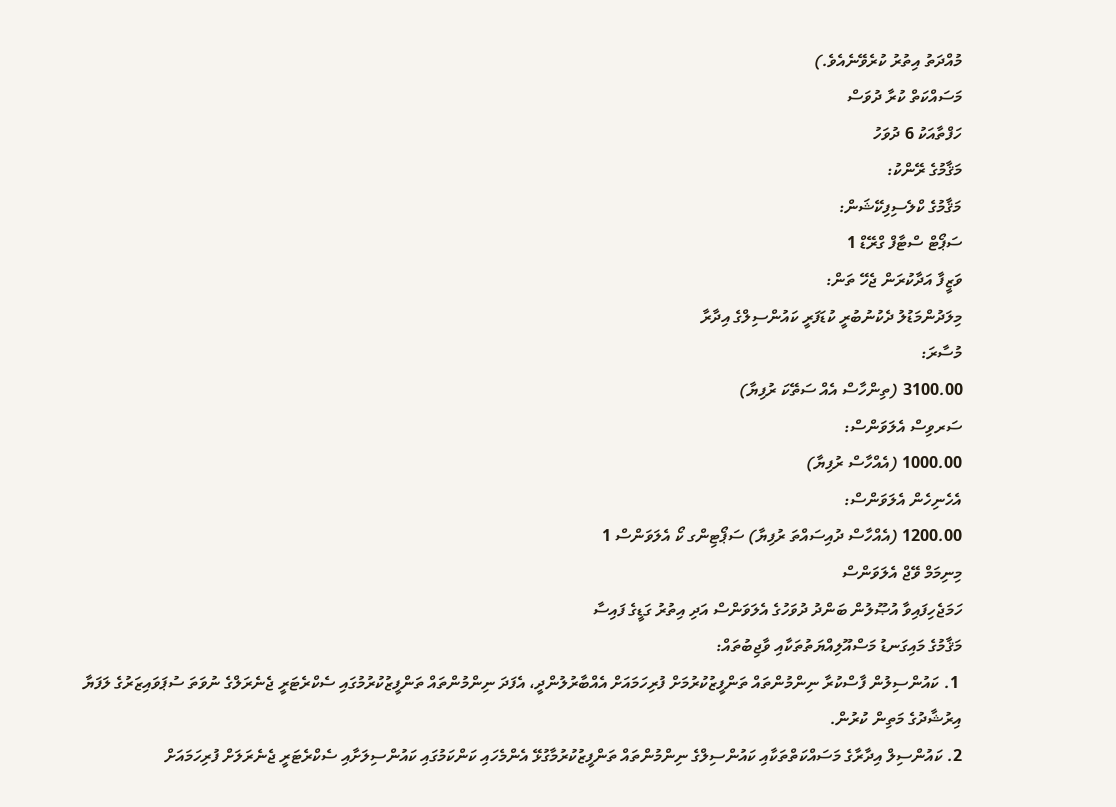މުއްދަތު އިތުރު ކުރެވޭނެއެވެ.)
މަސައްކަތް ކުރާ ދުވަސް
ހަފްތާއަކު 6 ދުވަހު
މަޤާމުގެ ރޭންކު:
މަޤާމުގެ ކްލެސިފިކޭޝަން:
ސަޕޯޓް ސްޓާފް ގްރޭޑް 1
ވަޒީފާ އަދާކުރަން ޖެހޭ ތަން:
މިލަދުންމަޑުލު ދެކުނުބުރީ ކުޑަފަރީ ކައުންސިލްގެ އިދާރާ
މުސާރަ:
3100.00 (ތިންހާސް އެއް ސަތޭކަ ރުފިޔާ)
ސަރވިސް އެލަވަންސް:
1000.00 (އެއްހާސް ރުފިޔާ)
އެހެނިހެން އެލަވަންސް:
1200.00 (އެއްހާސް ދުއިސައްތަ ރުފިޔާ) ސަޕޯޓިންގ ކޯ އެލަވަންސް 1
މިނިމަމް ވޭޖް އެލަވަންސް
ހަމަޖެހިފައިވާ އުޞޫލުން ބަންދު ދުވަހުގެ އެލަވަންސް އަދި އިތުރު ގަޑީގެ ފައިސާ
މަޤާމުގެ މައިގަނޑު މަސްއޫލިއްޔަތުތަކާއި ވާޖިބުތައް:
 1. ކައުންސިލުން ފާސްކުރާ ނިންމުންތައް ތަންފީޒުކުރުމަށް ފުރިހަމައަށް އެއްބާރުލުންދީ، އެފަދަ ނިންމުންތައް ތަންފީޒުކުރުމުގައި ސެކްރެޓަރީ ޖެނެރަލްގެ ނުވަތަ ސުޕަވައިޒަރުގެ ލަފަޔާ އިރުޝާދުގެ މަތިން ކުރުން.
2. ކައުންސިލް އިދާރާގެ މަސައްކަތްތަކާއި ކައުންސިލްގެ ނިންމުންތައް ތަންފީޒުކުރުމާގުޅޭ އެންމެހައި ކަންކަމުގައި ކައުންސިލަށާއި ސެކްރެޓަރީ ޖެނެރަލަށް ފުރިހަމައަށް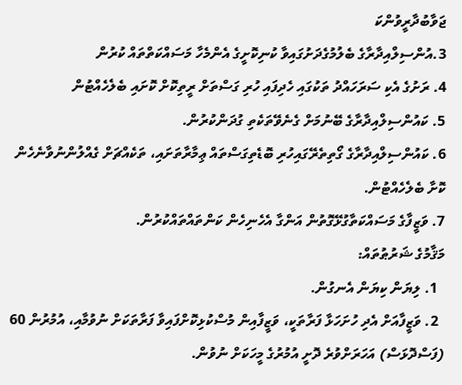ޖަވާބުދާރީވުންކަ
3.އުންސިލްއިދާރާގެ ބެލުމުގެދަށުގައިވާ ކުނިކޮށީގެ އެންމެހާ މަސައްކަތްތައް ކުރުން
4. ރަށުގެ އެކި ސަރަހައްދު ތަކުގައި ހެދިފައި ހުރި ގަސްތަށް ރީތިކޮށް ކޮށައި ބެލެހެއްޓުން
5. ކައުންސިލްއިދާރާގެ ބޭނުމަށް ގެނެވޭތަކެތި ގުދަންކުރުން.
6. ކައުންސިލްއިދާރާގެ ގޯތިތެރޭގައިހުރި ބޮޑެތިގަސްތައް ޢިމާރާތަށައި، ތަކެއްޗަށް ގެއްލުންނުވާނެހެން ކޮށާ ބެލެހެއްޓުން.
7. ވަޒީފާގެ މަސައްކަތާގުޅޭގޮތުން އަންގާ އެހެނިހެން ކަންތައްތައްކުރުން.
މަޤާމުގެ ޝަރުޠުތައް:
  1. ލިޔަން ކިޔަން އެނގުން.
  2. ވަޒީފާއަށް އެދި ހުށަހަޅާ ފަރާތަކީ، ވަޒީފާއިން މުސްކުޅިކޮށްފައިވާ ފަރާތަކަށް ނުވުމާއި، އުމުރުން 60 (ފަސްދޮޅަސް) އަހަރަށްވުރެ ދޮށީ އުމުރުގެ މީހަކަށް ނުވުން.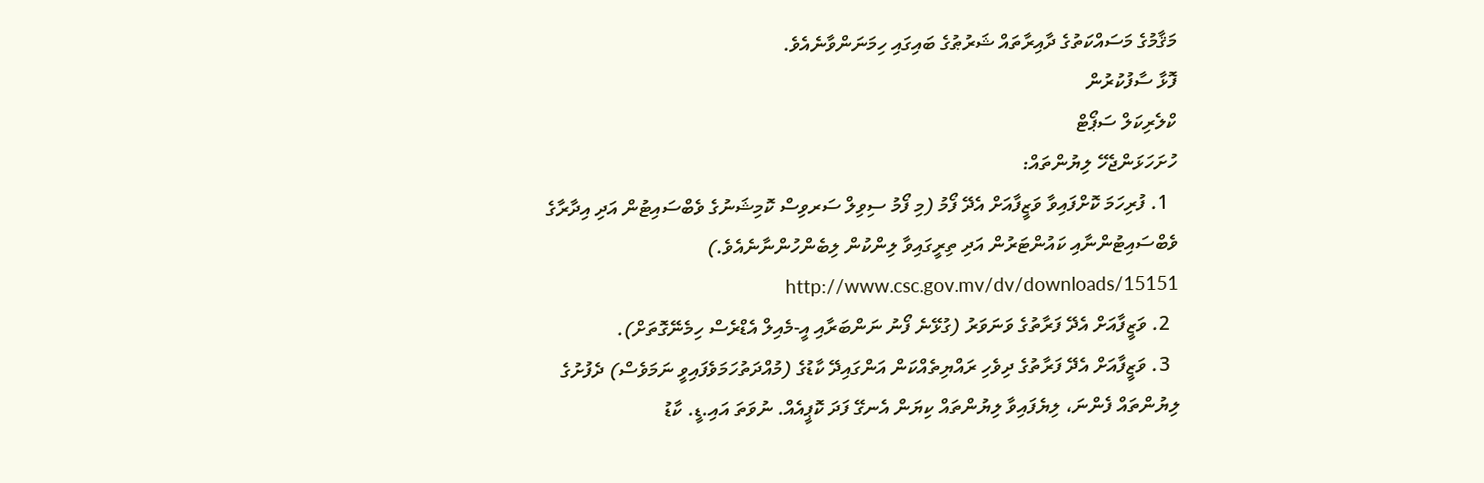މަޤާމުގެ މަސައްކަތުގެ ދާއިރާތައް ޝަރުޠުގެ ބައިގައި ހިމަނަންވާނެއެވެ.
ފޮޅާ ސާފުކުރުން
ކްލެރިކަލް ސަޕޯޓް
ހުށަހަޅަންޖެހޭ ލިޔުންތައް:
  1. ފުރިހަމަ ކޮށްފައިވާ ވަޒީފާއަށް އެދޭ ފޯމު (މި ފޯމު ސިވިލް ސަރވިސް ކޮމިޝަނުގެ ވެބްސައިޓުން އަދި އިދާރާގެ ވެބްސައިޓުންނާއި ކައުންޓަރުން އަދި ތިރީގައިވާ ލިންކުން ލިބެންހުންނާނެއެވެ.) http://www.csc.gov.mv/dv/downloads/15151
  2. ވަޒީފާއަށް އެދޭ ފަރާތުގެ ވަނަވަރު (ގުޅޭނެ ފޯނު ނަންބަރާއި އީ-މެއިލް އެޑްރެސް ހިމެނޭގޮތަށް).
  3. ވަޒީފާއަށް އެދޭ ފަރާތުގެ ދިވެހި ރައްޔިތެއްކަން އަންގައިދޭ ކާޑުގެ (މުއްދަތުހަމަވެފައިވީ ނަމަވެސް) ދެފުށުގެ ލިޔުންތައް ފެންނަ، ލިޔެފައިވާ ލިޔުންތައް ކިޔަން އެނގޭ ފަދަ ކޮޕީއެއް. ނުވަތަ އައި.ޑީ. ކާޑު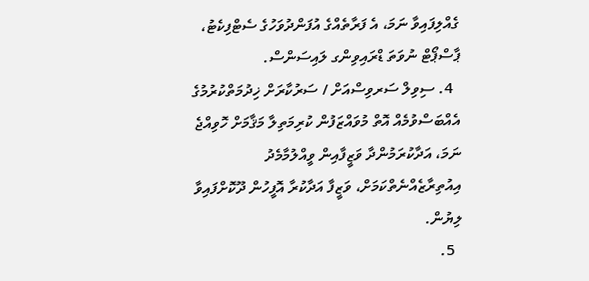ގެއްލިފައިވާ ނަމަ، އެ ފަރާތެއްގެ އުފަންދުވަހުގެ ސެޓްފިކެޓު، ޕާސްޕޯޓް ނުވަތަ ޑްރައިވިންގ ލައިސަންސް.
  4. ސިވިލް ސަރވިސްއަށް / ސަރުކާރަށް ޚިދުމަތްކުރުމުގެ އެއްބަސްވުމެއް އޮތް މުވައްޒަފުން ކުރިމަތިލާ މަޤާމަށް ހޮވިއްޖެ ނަމަ، އަދާކުރަމުންދާ ވަޒީފާއިން ވީއްލުމާމެދު އިއުތިރާޒެއްނެތްކަމަށް، ވަޒީފާ އަދާކުރާ އޮފީހުން ދޫކޮށްފައިވާ ލިޔުން.
  5.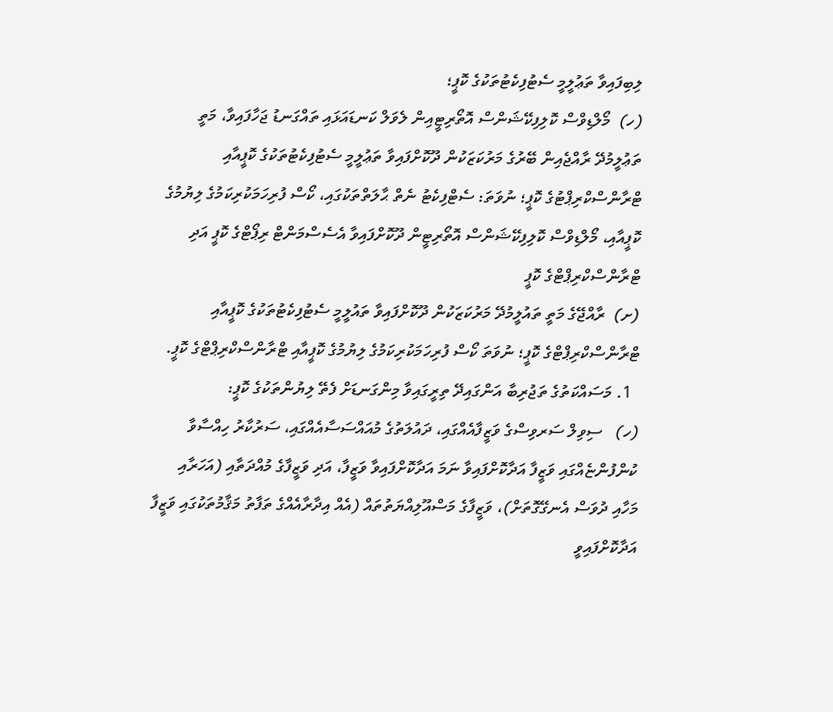ލިބިފައިވާ ތަޢުލީމީ ސެޓުފިކެޓުތަކުގެ ކޮޕީ؛
(ހ)  މޯލްޑިވްސް ކޮލިފިކޭޝަންސް އޮތޯރިޓީއިން ލެވަލް ކަނޑައަޅައި ތައްގަނޑު ޖަހާފައިވާ، މަތީ ތަޢުލީމުދޭ ރާއްޖެއިން ބޭރުގެ މަރުކަޒަކުން ދޫކޮށްފައިވާ ތަޢުލީމީ ސެޓުފިކެޓުތަކުގެ ކޮޕީއާއި ޓްރާންސްކްރިޕްޓުގެ ކޮޕީ؛ ނުވަތަ: ސެޓްފިކެޓު ނެތް ޙާލަތްތަކުގައި، ކޯސް ފުރިހަމަކުރިކަމުގެ ލިޔުމުގެ ކޮޕީއާއި، މޯލްޑިވްސް ކޮލިފިކޭޝަންސް އޮތޯރިޓީން ދޫކޮށްފައިވާ އެސެސްމަންޓް ރިޕޯޓްގެ ކޮޕީ އަދި ޓްރާންސްކްރިޕްޓްގެ ކޮޕީ
(ށ)  ރާއްޖޭގެ މަތީ ތައުލީމުދޭ މަރުކަޒަކުން ދޫކޮށްފައިވާ ތައުލީމީ ސެޓުފިކެޓުތަކުގެ ކޮޕީއާއި ޓްރާންސްކްރިޕްޓްގެ ކޮޕީ؛ ނުވަތަ ކޯސް ފުރިހަމަކުރިކަމުގެ ލިޔުމުގެ ކޮޕީއާއި ޓްރާންސްކްރިޕްޓްގެ ކޮޕީ.
  1. މަސައްކަތުގެ ތަޖުރިބާ އަންގައިދޭ ތިރީގައިވާ މިންގަނޑަށް ފެތޭ ލިޔުންތަކުގެ ކޮޕީ:
(ހ)   ސިވިލް ސަރވިސްގެ ވަޒީފާއެއްގައި، ދައުލަތުގެ މުއައްސަސާއެއްގައި، ސަރުކާރު ހިއްސާވާ ކުންފުންޏެއްގައި ވަޒީފާ އަދާކޮށްފައިވާ ނަމަ އަދާކޮށްފައިވާ ވަޒީފާ، އަދި ވަޒީފާގެ މުއްދަތާއި (އަހަރާއި މަހާއި ދުވަސް އެނގޭގޮތަށް)، ވަޒީފާގެ މަސްއޫލިއްޔަތުތައް (އެއް އިދާރާއެއްގެ ތަފާތު މަޤާމުތަކުގައި ވަޒީފާ އަދާކޮށްފައިވީ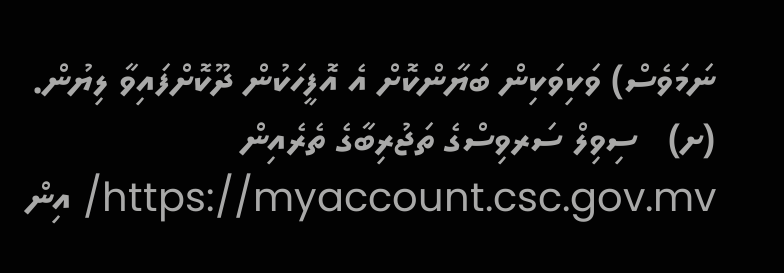ނަމަވެސް) ވަކިވަކިން ބަޔާންކޮށް އެ އޮފީހަކުން ދޫކޮށްފައިވާ ލިޔުން.
(ށ)   ސިވިލް ސަރވިސްގެ ތަޖުރިބާގެ ތެރެއިން https://myaccount.csc.gov.mv/ އިން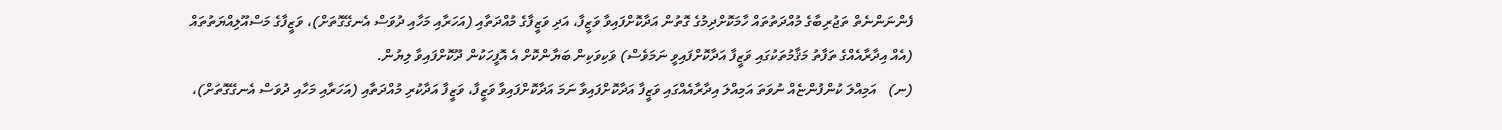ފެންނަންނެތް ތަޖުރިބާގެ މުއްދަތުތައް ހާމަކޮށްދިމުގެ ގޮތުން އަދާކޮށްފައިވާ ވަޒީފާ، އަދި ވަޒީފާގެ މުއްދަތާއި (އަހަރާއި މަހާއި ދުވަސް އެނގޭގޮތަށް)، ވަޒީފާގެ މަސްއޫލިއްޔަތުތައް (އެއް އިދާރާއެއްގެ ތަފާތު މަޤާމުތަކުގައި ވަޒީފާ އަދާކޮށްފައިވީ ނަމަވެސް) ވަކިވަކިން ބަޔާންކޮށް އެ އޮފީހަކުން ދޫކޮށްފައިވާ ލިޔުން.
(ނ)   އަމިއްލަ ކުންފުންޏެއް ނުވަތަ އަމިއްލަ އިދާރާއެއްގައި ވަޒީފާ އަދާކޮށްފައިވާ ނަމަ އަދާކޮށްފައިވާ ވަޒީފާ، ވަޒީފާ އަދާކުރި މުއްދަތާއި (އަހަރާއި މަހާއި ދުވަސް އެނގޭގޮތަށް)،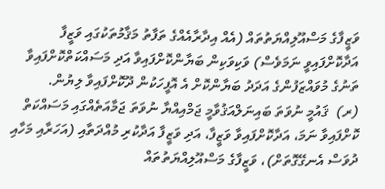ވަޒީފާގެ މަސްއޫލިއްޔަތުތައް (އެއް އިދާރާއެއްގެ ތަފާތު މަޤާމުތަކުގައި ވަޒީފާ އަދާކޮށްފައިވީ ނަމަވެސް) ވަކިވަކިން ބަޔާންކޮށްފައިވާ އަދި މަސައްކަތްކޮށްފައިވާ ތަނުގެ މުވައްޒަފުންގެ އަދަދު ބަޔާންކޮށް އެ އޮފީހަކުން ދޫކޮށްފައިވާ ލިޔުން.
(ރ)  ޤައުމީ ނުވަތަ ބައިނަލްއަޤުވާމީ ޖަމްއިއްޔާ ނުވަތަ ޖަމާއަތެއްގައި މަސައްކަތް ކޮށްފައިވާ ނަމަ، އަދާކޮށްފައިވާ ވަޒީފާ، އަދި ވަޒީފާ އަދާކުރި މުއްދަތާއި (އަހަރާއި މަހާއި ދުވަސް އެނގޭގޮތަށް)، ވަޒީފާގެ މަސްއޫލިއްޔަތުތައް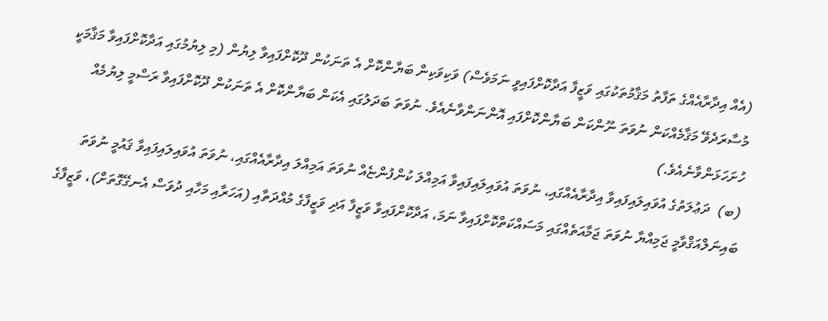(އެއް އިދާރާއެއްގެ ތަފާތު މަޤާމުތަކުގައި ވަޒީފާ އަދާކޮށްފައިވީ ނަމަވެސް) ވަކިވަކިން ބަޔާންކޮށް އެ ތަނަކުން ދޫކޮށްފައިވާ ލިޔުން (މި ލިޔުމުގައި އަދާކޮށްފައިވާ މަޤާމަކީ މުސާރަދެވޭ މަޤާމެއްކަން ނުވަތަ ނޫންކަން ބަޔާންކޮށްފައި އޮންނަންވާނެއެވެ. ނުވަތަ ބަދަލުގައި އެކަން ބަޔާންކޮށް އެ ތަނަކުން ދޫކޮށްފައިވާ ރަސްމީ ލިޔުމެއް ހުށަހަޅަންވާނެއެވެ.)
(ބ)  ދަޢުލަތުގެ އުވައިލައިފައިވާ އިދާރާއެއްގައި، ނުވަތަ އުވައިލައިފައިވާ އަމިއްލަ ކުންފުންޏެއް ނުވަތަ އަމިއްލަ އިދާރާއެއްގައި، ނުވަތަ އުވައިލައިފައިވާ ޤައުމީ ނުވަތަ ބައިނަލްއަޤްވާމީ ޖަމިއްޔާ ނުވަތަ ޖަމާއަތެއްގައި މަސައްކަތްކޮށްފައިވާ ނަމަ، އަދާކޮށްފައިވާ ވަޒީފާ އަދި ވަޒީފާގެ މުއްދަތާއި (އަހަރާއި މަހާއި ދުވަސް އެނގޭގޮތަށް)، ވަޒީފާގެ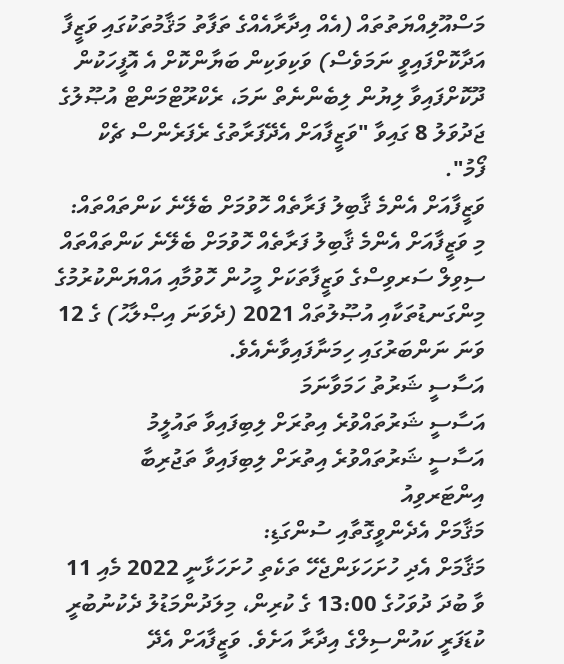މަސްއޫލިއްޔަތުތައް (އެއް އިދާރާއެއްގެ ތަފާތު މަޤާމުތަކުގައި ވަޒީފާ އަދާކޮށްފައިވީ ނަމަވެސް) ވަކިވަކިން ބަޔާންކޮށް އެ އޮފީހަކުން ދޫކޮށްފައިވާ ލިޔުން ލިބެންނެތް ނަމަ، ރެކްރޫޓްމަންޓް އުޞޫލުގެ ޖަދުވަލު 8 ގައިވާ "ވަޒީފާއަށް އެދޭފަރާތުގެ ރެފަރެންސް ޗެކް ފޯމު".
ވަޒީފާއަށް އެންމެ ޤާބިލު ފަރާތެއް ހޮވުމަށް ބެލޭނެ ކަންތައްތައް:
މި ވަޒީފާއަށް އެންމެ ޤާބިލު ފަރާތެއް ހޮވުމަށް ބެލޭނެ ކަންތައްތައް ސިވިލް ސަރވިސްގެ ވަޒީފާތަކަށް މީހުން ހޮވުމާއި އައްޔަންކުރުމުގެ މިންގަނޑުތަކާއި އުޞޫލުތައް 2021 (ދެވަނަ އިޞްލާޙު) ގެ 12 ވަނަ ނަންބަރުގައި ހިމަނާފައިވާނެއެވެ.
އަސާސީ ޝަރުތު ހަމަވާނަމަ
އަސާސީ ޝަރުތައްވުރެ އިތުރަށް ލިބިފައިވާ ތައުލީމު
އަސާސީ ޝަރުތައްވުރެ އިތުރަށް ލިބިފައިވާ ތަޖުރިބާ
އިންޓަރވިއު
މަޤާމަށް އެދެންވީގޮތާއި ސުންގަޑި:
މަޤާމަށް އެދި ހުށަހަޅަންޖެހޭ ތަކެތި ހުށަހަޅާނީ 2022 މެއި 11 ވާ ބުދަ ދުވަހުގެ 13:00 ގެ ކުރިން، މިލަދުންމަޑުލު ދެކުނުބުރީ ކުޑަފަރީ ކައުންސިލްގެ އިދާރާ އަށެވެ. ވަޒީފާއަށް އެދޭ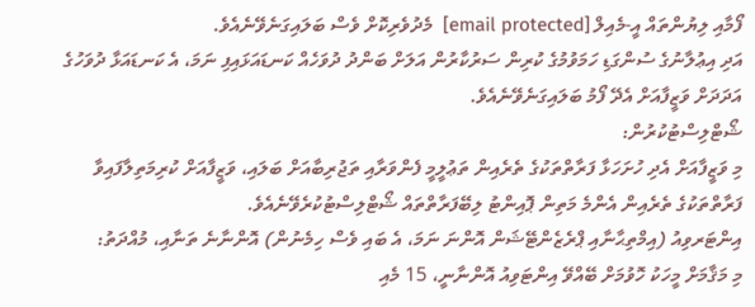ފޯމާއި ލިޔުންތައް އީ-މެއިލް [email protected]  މެދުވެރިކޮށް ވެސް ބަލައިގަނެވޭނެއެވެ.
އަދި އިޢުލާނުގެ ސުންގަޑި ހަމަވުމުގެ ކުރިން ސަރުކާރުން އަލަށް ބަންދު ދުވަހެއް ކަނޑައަޅައިފި ނަމަ، އެ ކަނޑައަޅާ ދުވަހުގެ އަދަދަށް ވަޒީފާއަށް އެދޭ ފޯމު ބަލައިގަނެވޭނެއެވެ.
ޝޯޓްލިސްޓުކުރުން:
މި ވަޒީފާއަށް އެދި ހުށަހަޅާ ފަރާތްތަކުގެ ތެރެއިން ތަޢުލީމީ ފެންވަރާއި ތަޖުރިބާއަށް ބަލައި، ވަޒީފާއަށް ކުރިމަތިލާފައިވާ ފަރާތްތަކުގެ ތެރެއިން އެންމެ މަތިން ޕޮއިންޓު ލިބޭފަރާތްތައް ޝޯޓްލިސްޓުކުރެވޭނެއެވެ.
އިންޓަރވިއު (އިމްތިޙާނާއި ޕްރެޒެންޓޭޝަން އޮންނަ ނަމަ، އެ ބައި ވެސް ހިމެނުން) އޮންނާނެ ތަނާއި، މުއްދަތު:
މި މަޤާމަށް މީހަކު ހޮވުމަށް ބޭއްވޭ އިންޓަވިއު އޮންނާނީ، 15 މެއި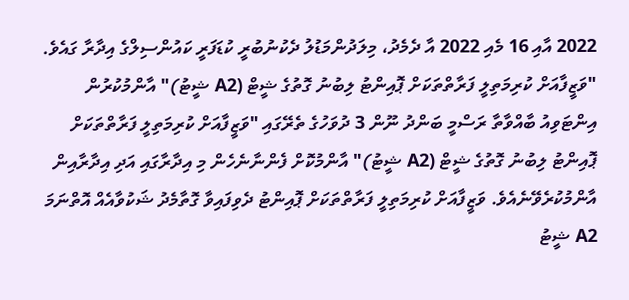2022 އާއި 16 މެއި 2022 އާ ދެމެދު، މިލަދުންމަޑުލު ދެކުނުބުރީ ކުޑަފަރީ ކައުންސިލްގެ އިދާރާ ގައެވެ.
"ވަޒީފާއަށް ކުރިމަތިލީ ފަރާތްތަކަށް ޕޮއިންޓު ލިބުނު ގޮތުގެ ޝީޓް (A2 ޝީޓު)" އާންމުކުރުން
އިންޓަވިއު ބާއްވާތާ ރަސްމީ ބަންދު ނޫން 3 ދުވަހުގެ ތެރޭގައި "ވަޒީފާއަށް ކުރިމަތިލީ ފަރާތްތަކަށް ޕޮއިންޓު ލިބުނު ގޮތުގެ ޝީޓް (A2 ޝީޓު)" އާންމުކޮށް ފެންނާނެހެން މި އިދާރާގައި އަދި އިދާރާއިން އާންމުކުރެވޭނެއެވެ. ވަޒީފާއަށް ކުރިމަތިލީ ފަރާތްތަކަށް ޕޮއިންޓު ދެވިފައިވާ ގޮތާމެދު ޝަކުވާއެއް އޮތްނަމަ A2 ޝީޓު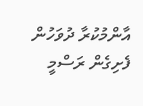އާންމުކުރާ ދުވަހުން ފެށިގެން ރަސްމީ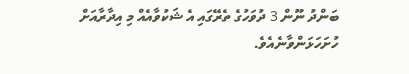ބަންދު ނޫން 3 ދުވަހުގެ ތެރޭގައި އެ ޝަކުވާއެއް މި އިދާރާއަށް ހުށަހަޅަންވާނެއެވެ.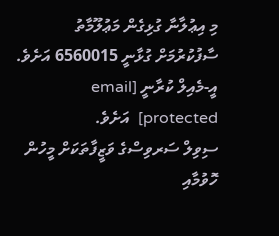މި އިޢުލާނާ ގުޅިގެން މަޢުލޫމާތު ސާފުކުރުމަށް ގުޅާނީ 6560015 އަށެވެ. އީ-މެއިލް ކުރާނީ [email protected]  އަށެވެ.
ސިވިލް ސަރވިސްގެ ވަޒީފާތަކަށް މީހުން ހޮވުމާއި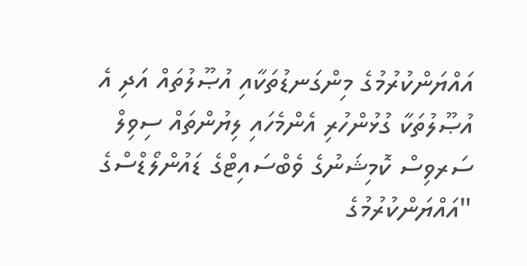އައްޔަންކުރުމުގެ މިންގަނޑުތަކާއި އުޞޫލުތައް އަދި އެ އުޞޫލުތަކާ ގުޅުންހުރި އެންމެހައި ލިޔުންތައް ސިވިލް ސަރވިސް ކޮމިޝަނުގެ ވެބްސައިޓްގެ ޑައުންލޯޑްސްގެ "އައްޔަންކުރުމުގެ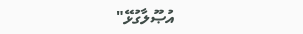އުޞޫލާގުޅޭ"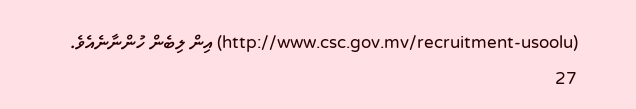(http://www.csc.gov.mv/recruitment-usoolu) އިން ލިބެން ހުންނާނެއެވެ.
27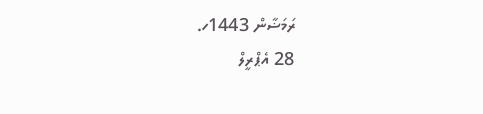ރަމަޟާން 1443ހ.
28 އެޕްރީލް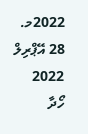2022މ.
28 އޭޕްރިލް 2022
ހޯދާ